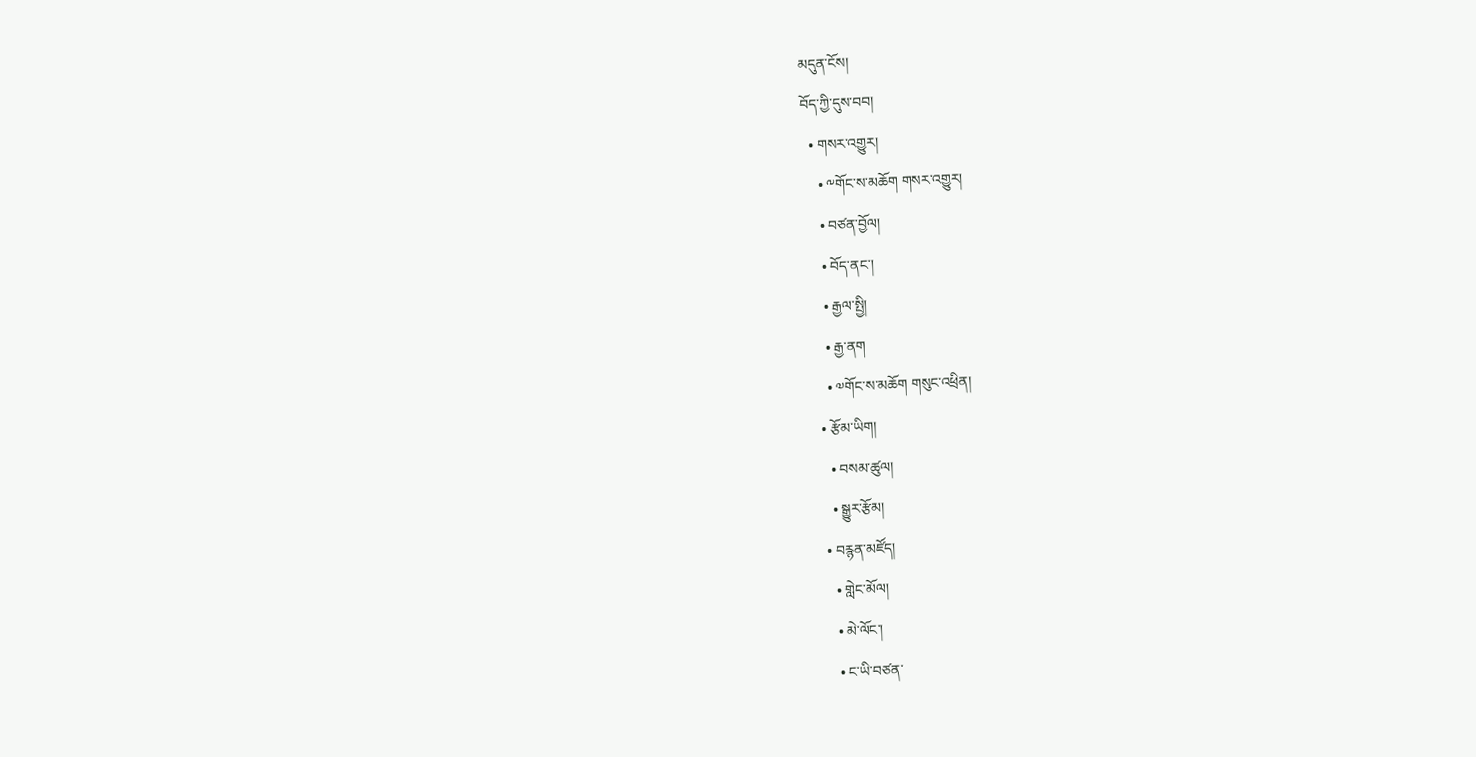མདུན་ངོས།
བོད་ཀྱི་དུས་བབ།
  • གསར་འགྱུར།
    • ༸གོང་ས་མཆོག གསར་འགྱུར།
    • བཙན་བྱོལ།
    • བོད་ནང་།
    • རྒྱལ་སྤྱི།
    • རྒྱ་ནག
    • ༧གོང་ས་མཆོག གསུང་འཕྲིན།
  • རྩོམ་ཡིག།
    • བསམ་ཚུལ།
    • སྒྱུར་རྩོམ།
  • བརྙན་མཛོད།
    • གླེང་མོལ།
    • མེ་ལོང་།
    • ང་ཡི་བཙན་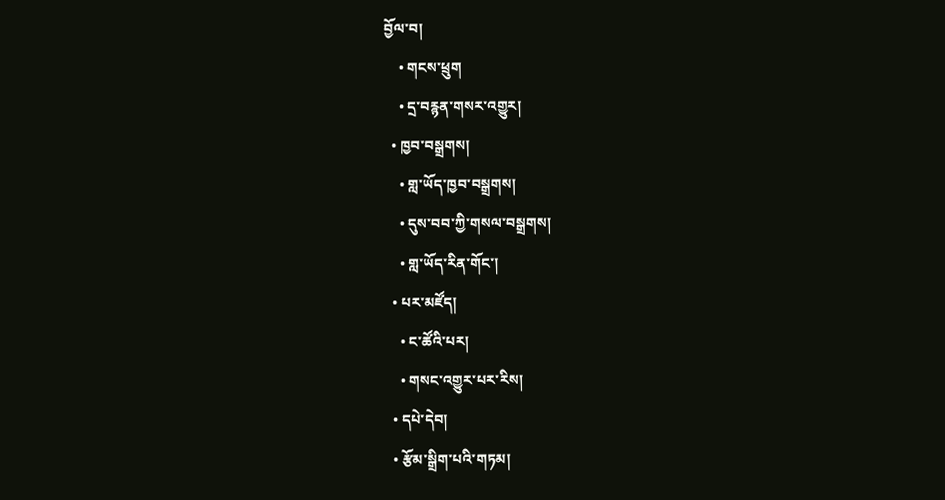བྱོལ་བ།
    • གངས་ཕྲུག
    • དྲ་བརྙན་གསར་འགྱུར།
  • ཁྱབ་བསྒྲགས།
    • གླ་ཡོད་ཁྱབ་བསྒྲགས།
    • དུས་བབ་ཀྱི་གསལ་བསྒྲགས།
    • གླ་ཡོད་རིན་གོང་།
  • པར་མཛོད།
    • ང་ཚོའི་པར།
    • གསང་འགྱུར་པར་རིས།
  • དཔེ་དེབ།
  • རྩོམ་སྒྲིག་པའི་གཏམ།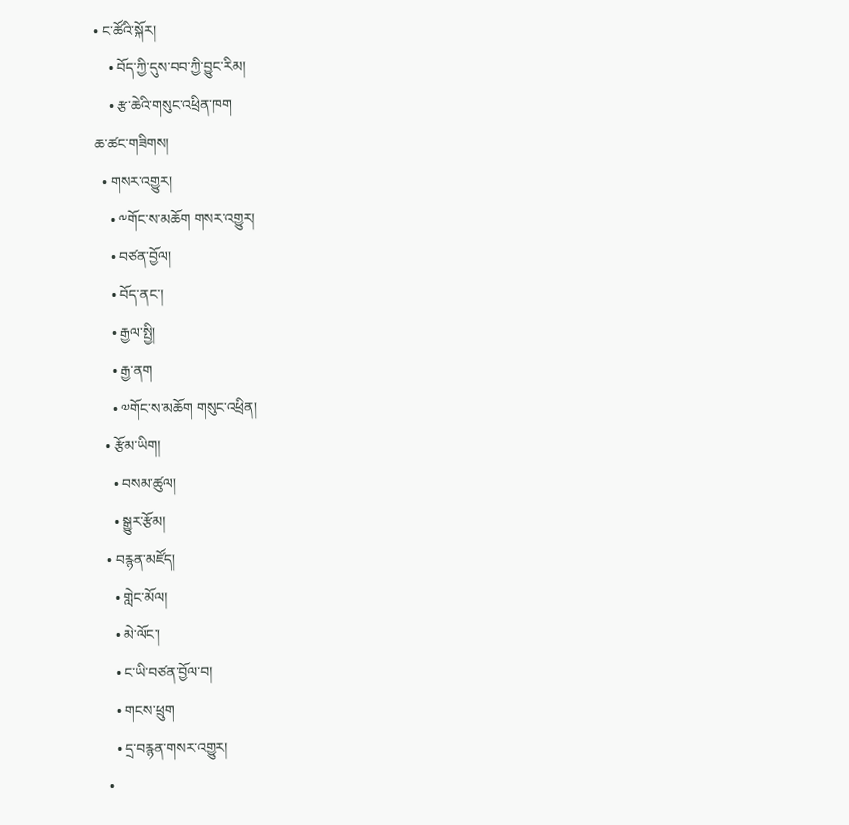• ང་ཚོའི་སྐོར།
    • བོད་ཀྱི་དུས་བབ་ཀྱི་བྱུང་རིམ།
    • རྩ་ཆེའི་གསུང་འཕྲིན་ཁག
ཆ་ཚང་གཟིགས།
  • གསར་འགྱུར།
    • ༸གོང་ས་མཆོག གསར་འགྱུར།
    • བཙན་བྱོལ།
    • བོད་ནང་།
    • རྒྱལ་སྤྱི།
    • རྒྱ་ནག
    • ༧གོང་ས་མཆོག གསུང་འཕྲིན།
  • རྩོམ་ཡིག།
    • བསམ་ཚུལ།
    • སྒྱུར་རྩོམ།
  • བརྙན་མཛོད།
    • གླེང་མོལ།
    • མེ་ལོང་།
    • ང་ཡི་བཙན་བྱོལ་བ།
    • གངས་ཕྲུག
    • དྲ་བརྙན་གསར་འགྱུར།
  •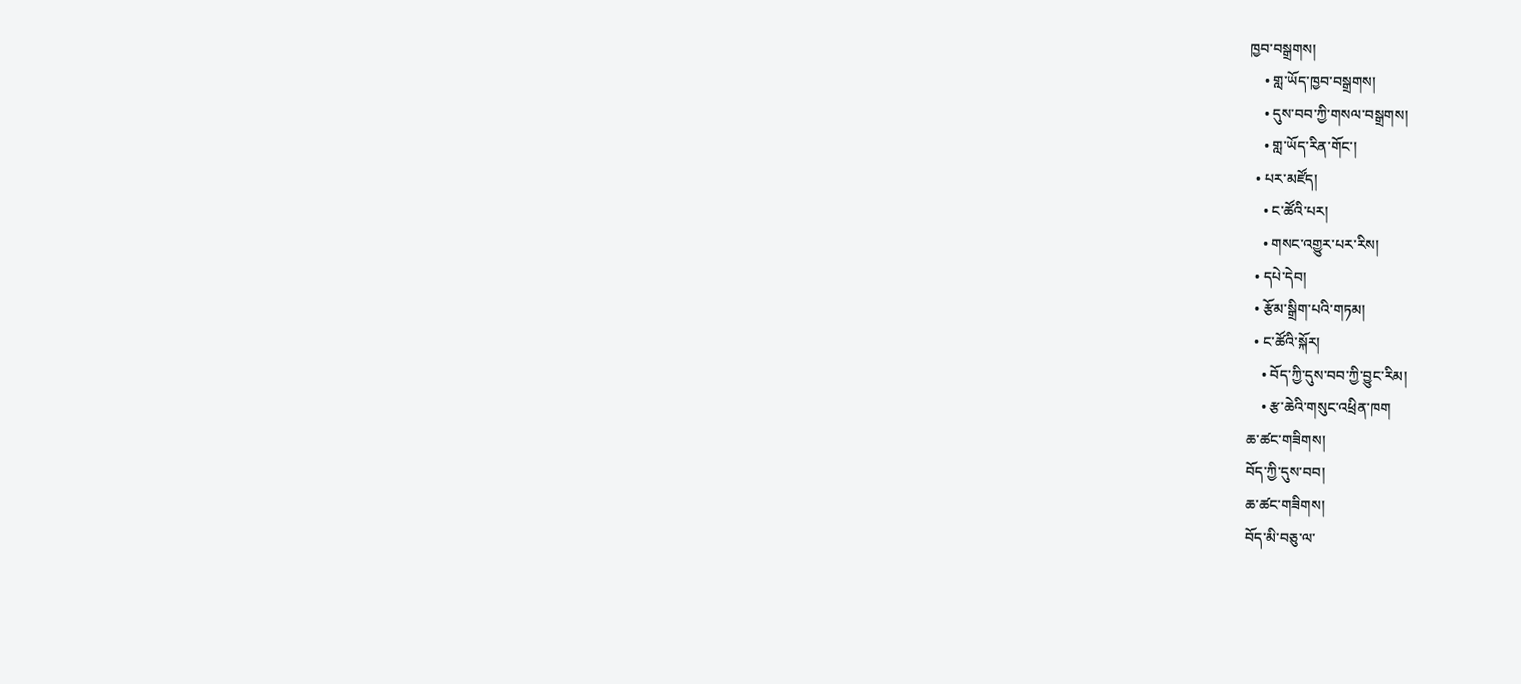ཁྱབ་བསྒྲགས།
    • གླ་ཡོད་ཁྱབ་བསྒྲགས།
    • དུས་བབ་ཀྱི་གསལ་བསྒྲགས།
    • གླ་ཡོད་རིན་གོང་།
  • པར་མཛོད།
    • ང་ཚོའི་པར།
    • གསང་འགྱུར་པར་རིས།
  • དཔེ་དེབ།
  • རྩོམ་སྒྲིག་པའི་གཏམ།
  • ང་ཚོའི་སྐོར།
    • བོད་ཀྱི་དུས་བབ་ཀྱི་བྱུང་རིམ།
    • རྩ་ཆེའི་གསུང་འཕྲིན་ཁག
ཆ་ཚང་གཟིགས།
བོད་ཀྱི་དུས་བབ།
ཆ་ཚང་གཟིགས།
བོད་མི་བཅུ་ལ་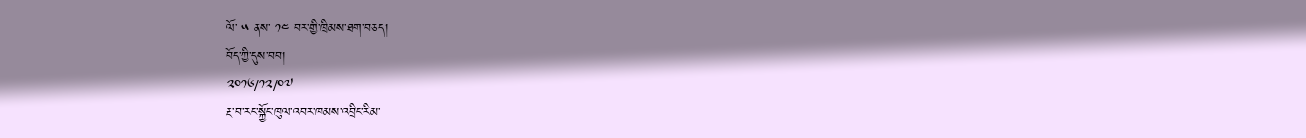ལོ་ ༥ ནས་ ༡༤ བར་གྱི་ཁྲིམས་ཐག་བཅད།
བོད་ཀྱི་དུས་བབ།
༢༠༡༦/༡༢/༠༧
རྔ་བ་རང་སྐྱོང་ཁུལ་འབར་ཁམས་འབྲིང་རིམ་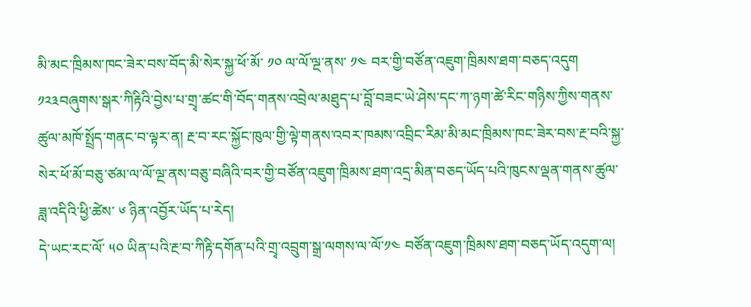མི་མང་ཁྲིམས་ཁང་ཟེར་བས་བོད་མི་སེར་སྐྱ་ཕོ་མོ་ ༡༠ ལ་ལོ་ལྔ་ནས་ ༡༤ བར་གྱི་བཙོན་འཇུག་ཁྲིམས་ཐག་བཅད་འདུག
༡༢༣བཞུགས་སྒར་ཀིརྟིའི་བྱེས་པ་གྲྭ་ཚང་གི་བོད་གནས་འབྲེལ་མཐུད་པ་བློ་བཟང་ཡེ་ཤེས་དང་ཀ་ཉག་ཚེ་རིང་གཉིས་ཀྱིས་གནས་ཚུལ་མཁོ་སྤྲོད་གནང་བ་ལྟར་ན། རྔ་བ་རང་སྐྱོང་ཁུལ་གྱི་ལྟེ་གནས་འབར་ཁམས་འབྲིང་རིམ་མི་མང་ཁྲིམས་ཁང་ཟེར་བས་རྔ་བའི་སྐྱ་སེར་ཕོ་མོ་བཅུ་ཙམ་ལ་ལོ་ལྔ་ནས་བཅུ་བཞིའི་བར་གྱི་བཙོན་འཇུག་ཁྲིམས་ཐག་འདྲ་མིན་བཅད་ཡོད་པའི་ཁུངས་ལྡན་གནས་ཚུལ་ཟླ་འདིའི་ཕྱི་ཚེས་ ༦ ཉིན་འབྱོར་ཡོད་པ་རེད།
དེ་ཡང་རང་ལོ་ ༥༠ ཡིན་པའི་རྔ་བ་ཀིརྟི་དགོན་པའི་གྲྭ་འབྲུག་སྒྲ་ལགས་ལ་ལོ་༡༤ བཙོན་འཇུག་ཁྲིམས་ཐག་བཅད་ཡོད་འདུག་ལ།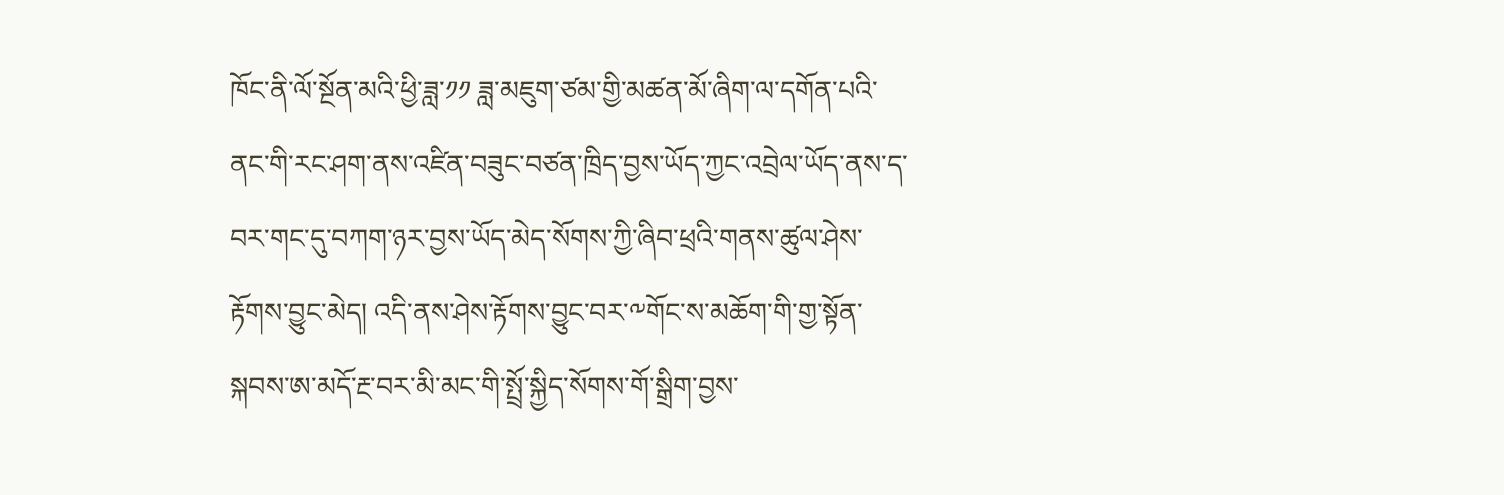ཁོང་ནི་ལོ་སྔོན་མའི་ཕྱི་ཟླ་༡༡ ཟླ་མཇུག་ཙམ་གྱི་མཚན་མོ་ཞིག་ལ་དགོན་པའི་ནང་གི་རང་ཤག་ནས་འཛིན་བཟུང་བཙན་ཁྲིད་བྱས་ཡོད་ཀྱང་འབྲེལ་ཡོད་ནས་ད་བར་གང་དུ་བཀག་ཉར་བྱས་ཡོད་མེད་སོགས་ཀྱི་ཞིབ་ཕྲའི་གནས་ཚུལ་ཤེས་རྟོགས་བྱུང་མེད། འདི་ནས་ཤེས་རྟོགས་བྱུང་བར་༸གོང་ས་མཆོག་གི་གྱ་སྟོན་སྐབས་ཨ་མདོ་རྔ་བར་མི་མང་གི་སྤྲོ་སྐྱིད་སོགས་གོ་སྒྲིག་བྱས་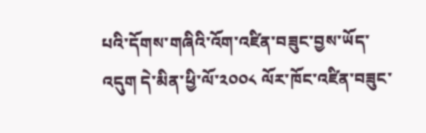པའི་དོགས་གཞིའི་འོག་འཛིན་བཟུང་བྱས་ཡོད་འདུག དེ་མིན་ཕྱི་ལོ་༢༠༠༨ ལོར་ཁོང་འཛིན་བཟུང་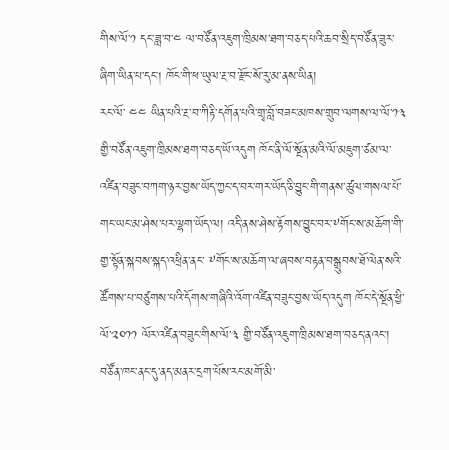གིས་ལོ་༡ དང་ཟླ་བ་༤ ལ་བཙོན་འཇུག་ཁྲིམས་ཐག་བཅད་པའི་ཆབ་སྲིད་བཙོན་ཟུར་ཞིག་ཡིན་པ་དང། ཁོང་གི་ཕ་ཡུལ་རྔ་བ་རྫོང་སོ་རུ་མ་ནས་ཡིན།
རང་ལོ་ ༤༤ ཡིན་པའི་རྔ་བ་ཀིརྟི་དགོན་པའི་གྲྭ་བློ་བཟང་མཁས་གྲུབ་ལགས་ལ་ལོ་༡༣ གྱི་བཙོན་འཇུག་ཁྲིམས་ཐག་བཅད་ཡོ་འདུག ཁོང་ནི་ལོ་སྔོན་མའི་ལོ་མཇུག་ཙམ་ལ་འཛིན་བཟུང་བཀག་ཉར་བྱས་ཡོད་ཀྱང་ད་བར་གར་ཡོད་ཅི་བྱུང་གི་གནས་ཚུལ་གསལ་པོ་གང་ཡང་མ་ཤེས་པར་ལྷག་ཡོད་ལ། འདི་ནས་ཤེས་རྟོགས་བྱུང་བར་༸གོང་ས་མཆོག་གི་གྱ་སྟོན་སྐབས་སྐད་འཕྲིན་ནང་ ༸གོང་ས་མཆོག་ལ་ཞབས་བརྟན་བསྒྲུབས་ཐོ་ལེན་སའི་ཚོགས་པ་བཙུགས་པའི་དོགས་གཞིའི་འོག་འཛིན་བཟུང་བྱས་ཡོད་འདུག ཁོང་དེ་སྔོན་ཕྱི་ལོ་༢༠༡༡ ལོར་འཛིན་བཟུང་གིས་ལོ་༣ གྱི་བཙོན་འཇུག་ཁྲིམས་ཐག་བཅད་ནའང་། བཙོན་ཁང་ནང་དུ་ནད་མནར་དྲག་པོས་རང་མགོ་མི་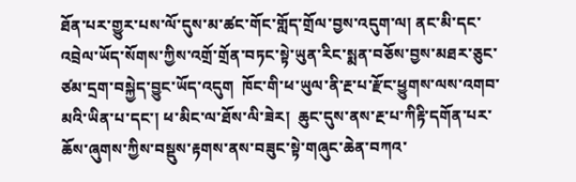ཐོན་པར་གྱུར་པས་ལོ་དུས་མ་ཚང་གོང་གློད་གྲོལ་བྱས་འདུག་ལ། ནང་མི་དང་འབྲེལ་ཡོད་སོགས་ཀྱིས་འགྲོ་གྲོན་བཏང་སྟེ་ཡུན་རིང་སྨན་བཅོས་བྱས་མཐར་ཅུང་ཙམ་དྲག་བསྐྱེད་བྱུང་ཡོད་འདུག  ཁོང་གི་ཕ་ཡུལ་ནི་རྔ་པ་རྫོང་ཕྱུགས་ལས་འགབ་མའི་ཡིན་པ་དང་། ཕ་མིང་ལ་ཐོས་ལི་ཟེར།  ཆུང་དུས་ནས་རྔ་པ་ཀིརྟི་དགོན་པར་ཆོས་ཞུགས་ཀྱིས་བསྡུས་རྟགས་ནས་བཟུང་སྟེ་གཞུང་ཆེན་བཀའ་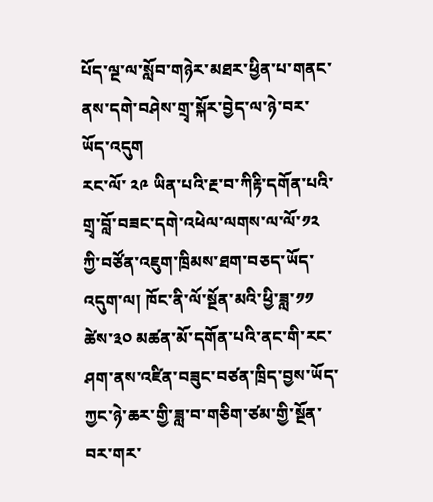པོད་ལྔ་ལ་སློབ་གཉེར་མཐར་ཕྱིན་པ་གནང་ནས་དགེ་བཤེས་གྲྭ་སྐོར་བྱེད་ལ་ཉེ་བར་ཡོད་འདུག
རང་ལོ་ ༢༩ ཡིན་པའི་རྔ་བ་ཀིརྟི་དགོན་པའི་གྲྭ་བློ་བཟང་དགེ་འཕེལ་ལགས་ལ་ལོ་༡༢ ཀྱི་བཙོན་འཇུག་ཁྲིམས་ཐག་བཅད་ཡོད་འདུག་ལ། ཁོང་ནི་ལོ་སྔོན་མའི་ཕྱི་ཟླ་༡༡ ཚེས་༣༠ མཚན་མོ་དགོན་པའི་ནང་གི་རང་ཤག་ནས་འཛིན་བཟུང་བཙན་ཁྲིད་བྱས་ཡོད་ཀྱང་ཉེ་ཆར་གྱི་ཟླ་བ་གཅིག་ཙམ་གྱི་སྔོན་བར་གར་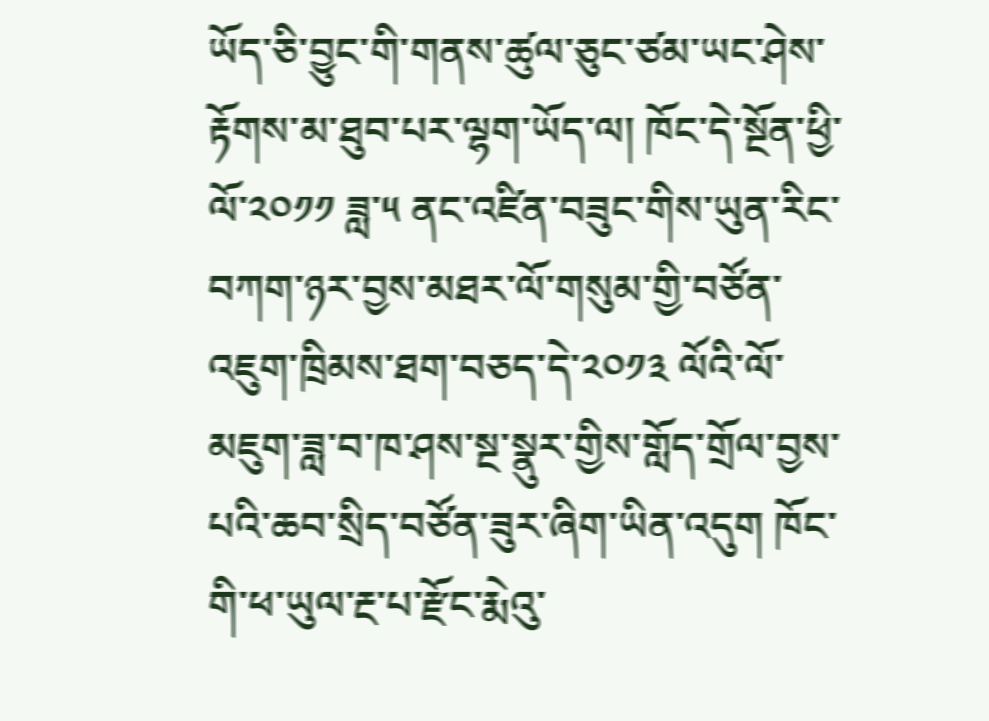ཡོད་ཅི་བྱུང་གི་གནས་ཚུལ་ཅུང་ཙམ་ཡང་ཤེས་རྟོགས་མ་ཐུབ་པར་ལྷག་ཡོད་ལ། ཁོང་དེ་སྔོན་ཕྱི་ལོ་༢༠༡༡ ཟླ་༥ ནང་འཛིན་བཟུང་གིས་ཡུན་རིང་བཀག་ཉར་བྱས་མཐར་ལོ་གསུམ་གྱི་བཙོན་འཇུག་ཁྲིམས་ཐག་བཅད་དེ་༢༠༡༣ ལོའི་ལོ་མཇུག་ཟླ་བ་ཁ་ཤས་སྔ་སྣུར་གྱིས་གློད་གྲོལ་བྱས་པའི་ཆབ་སྲིད་བཙོན་ཟུར་ཞིག་ཡིན་འདུག ཁོང་གི་ཕ་ཡུལ་རྔ་པ་རྫོང་རྨེའུ་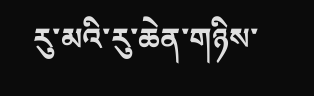རུ་མའི་རུ་ཆེན་གཉིས་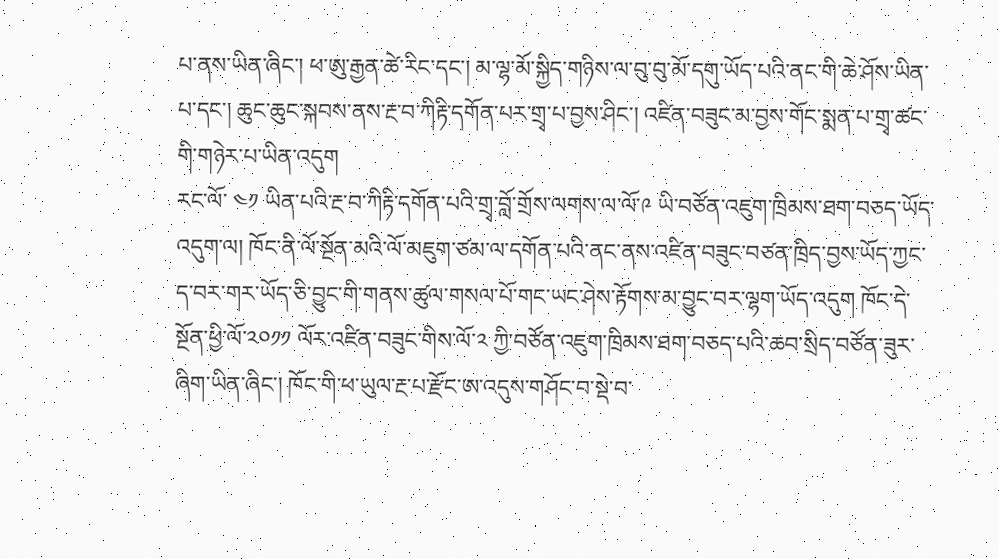པ་ནས་ཡིན་ཞིང་། ཕ་ཨུ་རྒྱན་ཚེ་རིང་དང་། མ་ལྷ་མོ་སྐྱིད་གཉིས་ལ་བུ་བུ་མོ་དགུ་ཡོད་པའི་ནང་གི་ཆེ་ཤོས་ཡིན་པ་དང་། ཆུང་ཆུང་སྐབས་ནས་རྔ་བ་ཀིརྟི་དགོན་པར་གྲྭ་པ་བྱས་ཤིང་། འཛིན་བཟུང་མ་བྱས་གོང་སྨན་པ་གྲྭ་ཚང་གི་གཉེར་པ་ཡིན་འདུག
རང་ལོ་ ༤༡ ཡིན་པའི་རྔ་བ་ཀིརྟི་དགོན་པའི་གྲྭ་བློ་གྲོས་ལགས་ལ་ལོ་༩ ཡི་བཙོན་འཇུག་ཁྲིམས་ཐག་བཅད་ཡོད་འདུག་ལ། ཁོང་ནི་ལོ་སྔོན་མའི་ལོ་མཇུག་ཙམ་ལ་དགོན་པའི་ནང་ནས་འཛིན་བཟུང་བཙན་ཁྲིད་བྱས་ཡོད་ཀྱང་ད་བར་གར་ཡོད་ཅི་བྱུང་གི་གནས་ཚུལ་གསལ་པོ་གང་ཡང་ཤེས་རྟོགས་མ་བྱུང་བར་ལྷག་ཡོད་འདུག ཁོང་དེ་སྔོན་ཕྱི་ལོ་༢༠༡༡ ལོར་འཛིན་བཟུང་གིས་ལོ་༢ ཀྱི་བཙོན་འཇུག་ཁྲིམས་ཐག་བཅད་པའི་ཆབ་སྲིད་བཙོན་ཟུར་ཞིག་ཡིན་ཞིང་། ཁོང་གི་ཕ་ཡུལ་རྔ་པ་རྫོང་ཨ་འདུས་གཤོང་བ་སྡེ་བ་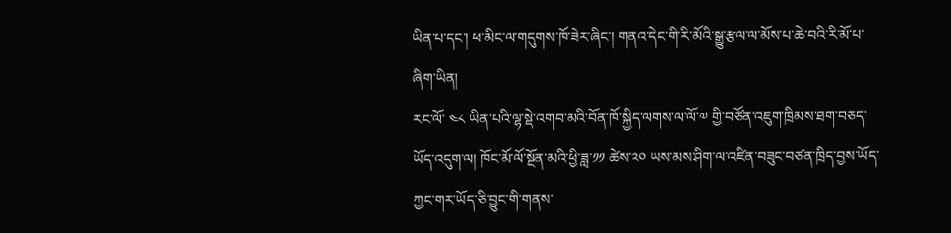ཡིན་པ་དང་། ཕ་མིང་ལ་གདུགས་ཁོ་ཟེར་ཞིང་། གནའ་དེང་གི་རི་མོའི་སྒྱུ་རྩལ་ལ་མོས་པ་ཆེ་བའི་རི་མོ་པ་ཞིག་ཡིན།
རང་ལོ་ ༤༨ ཡིན་པའི་ལྷ་སྡེ་འགབ་མའི་བོན་ཁོ་སྐྱིད་ལགས་ལ་ལོ་༧ གྱི་བཙོན་འཇུག་ཁྲིམས་ཐག་བཅད་ཡོད་འདུག་ལ། ཁོང་མོ་ལོ་སྔོན་མའི་ཕྱི་ཟླ་༡༡ ཚེས་༢༠ ཡས་མས་ཤིག་ལ་འཛིན་བཟུང་བཙན་ཁྲིད་བྱས་ཡོད་ཀྱང་གར་ཡོད་ཅི་བྱུང་གི་གནས་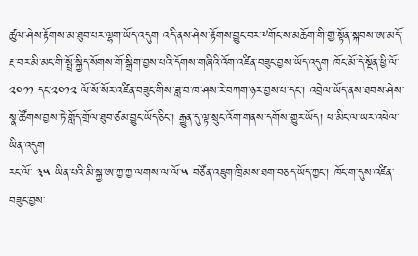ཚུལ་ཤེས་རྟོགས་མ་ཐུབ་པར་ལྷག་ཡོད་འདུག འདི་ནས་ཤེས་རྟོགས་བྱུང་བར་༸གོང་ས་མཆོག་གི་གྱ་སྟོན་སྐབས་ཨ་མདོ་རྔ་བར་མི་མང་གི་སྤྲོ་སྐྱིད་སོགས་གོ་སྒྲིག་བྱས་པའི་དོགས་གཞིའི་འོག་འཛིན་བཟུང་བྱས་ཡོད་འདུག ཁོང་མོ་དེ་སྔོན་ཕྱི་ལོ་༢༠༡༡ དང་༢༠༡༢ ལོ་སོ་སོར་འཛིན་བཟུང་གིས་ཟླ་བ་ཁ་ཤས་རེ་བཀག་ཉར་བྱས་པ་དང་། འབྲེལ་ཡོད་ནས་ཐབས་ཤེས་སྣ་ཚོགས་བྱས་ཏེ་གློད་གྲོལ་ཐུབ་ཙམ་བྱུང་ཡོད་ཅིང་། རྒྱུན་དུ་ལྟ་སྲུང་འོག་གནས་དགོས་གྱུར་ཡོད། ཕ་མིང་ལ་ཡར་འཕེལ་ཡིན་འདུག
རང་ལོ་ ༣༥ ཡིན་པའི་མི་སྐྱ་ཨ་ཀྱ་ཀྱ་ལགས་ལ་ལོ་༥ བཙོན་འཇུག་ཁྲིམས་ཐག་བཅད་ཡོད་ཀྱང་། ཁོང་ག་དུས་འཛིན་བཟུང་བྱས་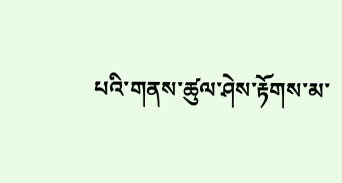པའི་གནས་ཚུལ་ཤེས་རྟོགས་མ་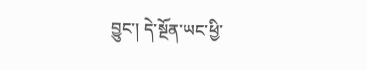བྱུང་། དེ་སྔོན་ཡང་ཕྱི་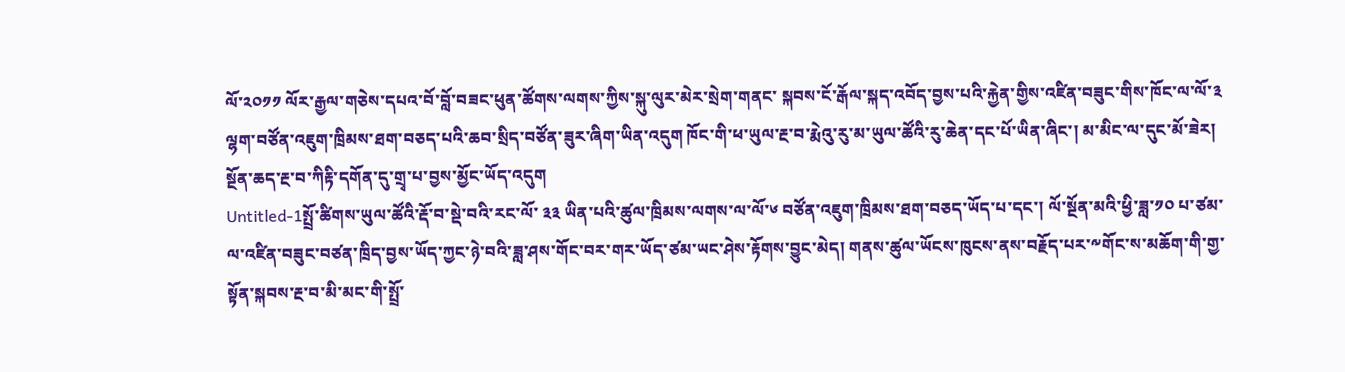ལོ་༢༠༡༡ ལོར་རྒྱལ་གཅེས་དཔའ་བོ་བློ་བཟང་ཕུན་ཚོགས་ལགས་ཀྱིས་སྐུ་ལུར་མེར་སྲེག་གནང་ སྐབས་ངོ་རྒོལ་སྐད་འབོད་བྱས་པའི་རྐྱེན་གྱིས་འཛིན་བཟུང་གིས་ཁོང་ལ་ལོ་༣ ལྷག་བཙོན་འཇུག་ཁྲིམས་ཐག་བཅད་པའི་ཆབ་སྲིད་བཙོན་ཟུར་ཞིག་ཡིན་འདུག ཁོང་གི་ཕ་ཡུལ་རྔ་བ་རྨེའུ་རུ་མ་ཡུལ་ཚོའི་རུ་ཆེན་དང་པོ་ཡིན་ཞིང་། མ་མིང་ལ་དུང་མོ་ཟེར། སྔོན་ཆད་རྔ་བ་ཀིརྟི་དགོན་དུ་གྲྭ་པ་བྱས་མྱོང་ཡོད་འདུག
Untitled-1སྤྲོ་ཚིགས་ཡུལ་ཚོའི་རྡོ་བ་སྡེ་བའི་རང་ལོ་ ༣༣ ཡིན་པའི་ཚུལ་ཁྲིམས་ལགས་ལ་ལོ་༦ བཙོན་འཇུག་ཁྲིམས་ཐག་བཅད་ཡོད་པ་དང་། ལོ་སྔོན་མའི་ཕྱི་ཟླ་༡༠ པ་ཙམ་ལ་འཛིན་བཟུང་བཙན་ཁྲིད་བྱས་ཡོད་ཀྱང་ཉེ་བའི་ཟླ་ཤས་གོང་བར་གར་ཡོད་ཙམ་ཡང་ཤེས་རྟོགས་བྱུང་མེད། གནས་ཚུལ་ཡོངས་ཁུངས་ནས་བརྗོད་པར་༸གོང་ས་མཆོག་གི་གྱ་སྟོན་སྐབས་རྔ་བ་མི་མང་གི་སྤྲོ་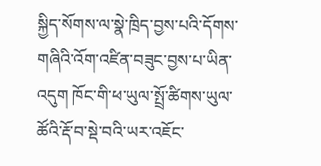སྐྱིད་སོགས་ལ་སྣེ་ཁྲིད་བྱས་པའི་དོགས་གཞིའི་འོག་འཛིན་བཟུང་བྱས་པ་ཡིན་འདུག ཁོང་གི་ཕ་ཡུལ་སྤྲོ་ཚིགས་ཡུལ་ཚོའི་རྡོ་བ་སྡེ་བའི་ཡར་འཇོང་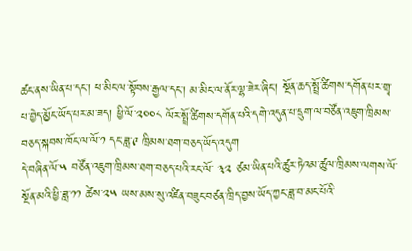ཚང་ནས་ཡིན་པ་དང་། ཕ་མིང་ལ་སྟོབས་རྒྱལ་དང་། མ་མིང་ལ་ནོར་ལྷ་ཟེར་ཞིང་། སྔོན་ཆད་སྤྲོ་ཚིགས་དགོན་པར་གྲྭ་པ་བྱེད་མྱོང་ཡོད་པར་མ་ཟད། ཕྱི་ལོ་༢༠༠༨ ལོར་སྤྲོ་ཚིགས་དགོན་པའི་དགེ་འདུན་པ་དྲུག་ལ་བཙོན་འཇུག་ཁྲིམས་བཅད་སྐབས་ཁོང་ལ་ལོ་༡ དང་ཟླ་༩ ཁྲིམས་ཐག་བཅད་ཡོད་འདུག
དེ་བཞིན་ལོ་༥ བཙོན་འཇུག་ཁྲིམས་ཐག་བཅད་པའི་རང་ལོ་ ༣༢ ཙམ་ཡིན་པའི་ཚུར་ཏེའམ་ཚུལ་ཁྲིམས་ལགས་ལོ་སྔོན་མའི་ཕྱི་ཟླ་༡༡ ཚེས་༢༥ ཡས་མས་སུ་འཛིན་བཟུང་བཙན་ཁྲིད་བྱས་ཡོད་ཀྱང་ཟླ་བ་མང་པོའི་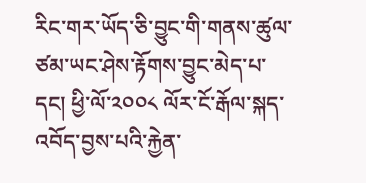རིང་གར་ཡོད་ཅི་བྱུང་གི་གནས་ཚུལ་ཙམ་ཡང་ཤེས་རྟོགས་བྱུང་མེད་པ་དང། ཕྱི་ལོ་༢༠༠༨ ལོར་ངོ་རྒོལ་སྐད་འབོད་བྱས་པའི་རྐྱེན་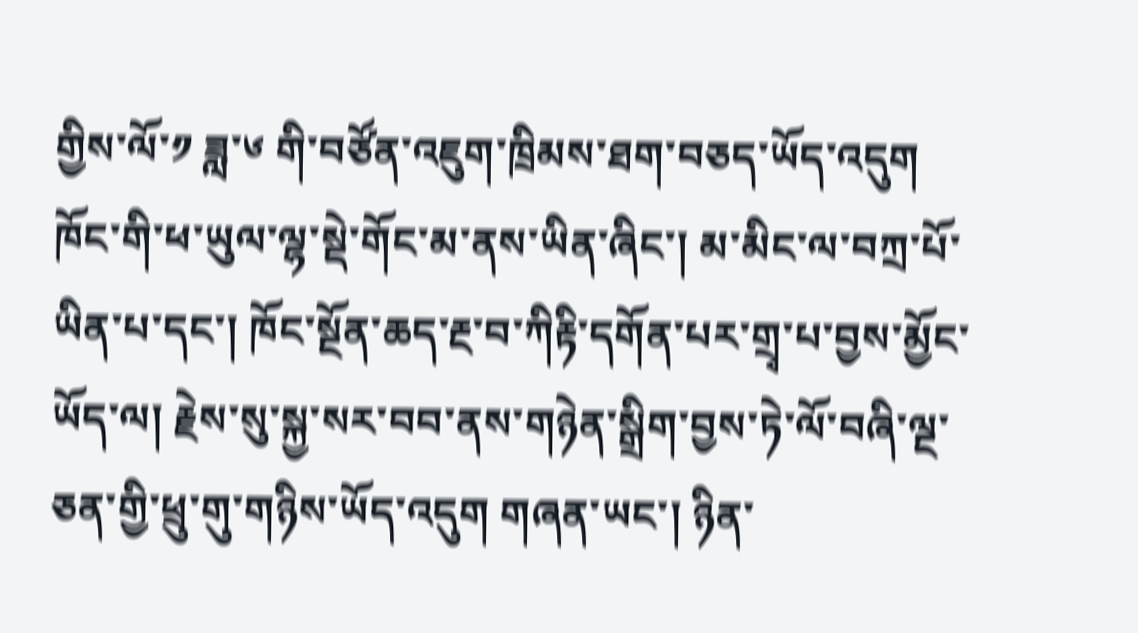གྱིས་ལོ་༡ ཟླ་༦ གི་བཙོན་འཇུག་ཁྲིམས་ཐག་བཅད་ཡོད་འདུག ཁོང་གི་ཕ་ཡུལ་ལྷ་སྡེ་གོང་མ་ནས་ཡིན་ཞིང་། མ་མིང་ལ་བཀྲ་པོ་ཡིན་པ་དང་། ཁོང་སྔོན་ཆད་རྔ་བ་ཀིརྟི་དགོན་པར་གྲྭ་པ་བྱས་མྱོང་ཡོད་ལ། རྗེས་སུ་སྐྱ་སར་བབ་ནས་གཉེན་སྒྲིག་བྱས་ཏེ་ལོ་བཞི་ལྔ་ཅན་གྱི་ཕྲུ་གུ་གཉིས་ཡོད་འདུག གཞན་ཡང་། ཉིན་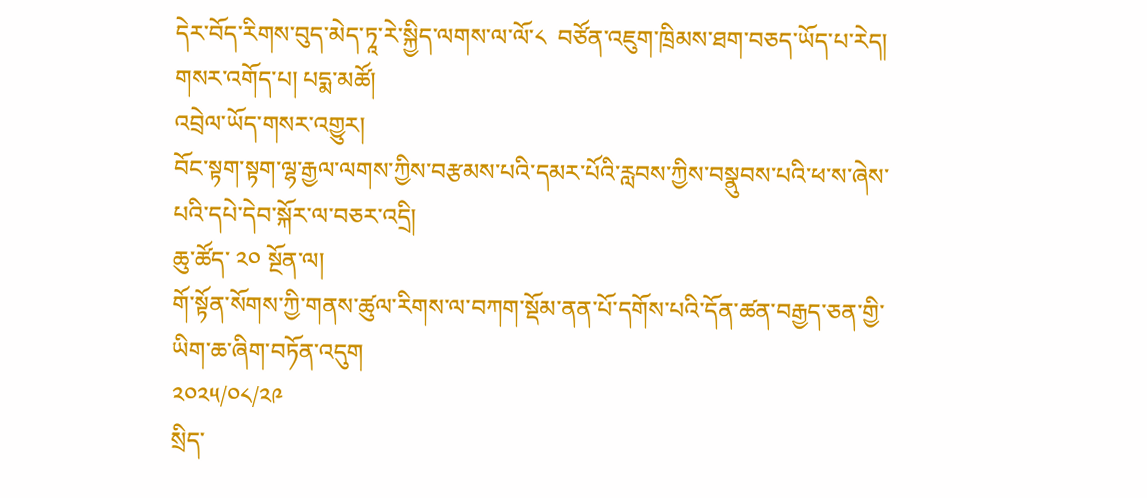དེར་བོད་རིགས་བུད་མེད་ཏཱ་རེ་སྐྱིད་ལགས་ལ་ལོ་༨  བཙོན་འཇུག་ཁྲིམས་ཐག་བཅད་ཡོད་པ་རེད།
གསར་འགོད་པ། པདྨ་མཚོ།
འབྲེལ་ཡོད་གསར་འགྱུར།
བོང་སྟག་སྟག་ལྷ་རྒྱལ་ལགས་ཀྱིས་བརྩམས་པའི་དམར་པོའི་རླབས་ཀྱིས་བསྣུབས་པའི་ཕ་ས་ཞེས་པའི་དཔེ་དེབ་སྐོར་ལ་བཅར་འདྲི།
ཆུ་ཚོད་ ༢༠ སྔོན་ལ།
གོ་སྟོན་སོགས་ཀྱི་གནས་ཚུལ་རིགས་ལ་བཀག་སྡོམ་ནན་པོ་དགོས་པའི་དོན་ཚན་བརྒྱད་ཅན་གྱི་ཡིག་ཆ་ཞིག་བཏོན་འདུག
༢༠༢༥/༠༨/༢༩
སྲིད་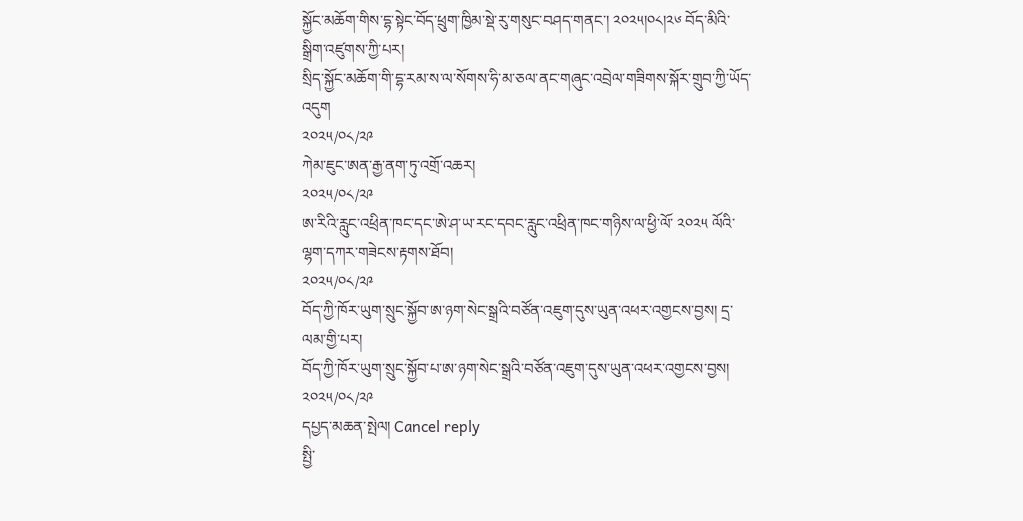སྐྱོང་མཆོག་གིས་དྷ་སྟེང་བོད་ཕྲུག་ཁྱིམ་སྡེ་རུ་གསུང་བཤད་གནང་། ༢༠༢༥།༠༨།༢༦ བོད་མིའི་སྒྲིག་འཛུགས་ཀྱི་པར།
སྲིད་སྐྱོང་མཆོག་གི་དྷ་རམ་ས་ལ་སོགས་ཧི་མ་ཅལ་ནང་གཞུང་འབྲེལ་གཟིགས་སྐོར་གྲུབ་ཀྱི་ཡོད་འདུག
༢༠༢༥/༠༨/༢༩
ཀེམ་ཇུང་ཨན་རྒྱ་ནག་ཏུ་འགྲོ་འཆར།
༢༠༢༥/༠༨/༢༩
ཨ་རིའི་རླུང་འཕྲིན་ཁང་དང་ཨེ་ཤ་ཡ་རང་དབང་རླུང་འཕྲིན་ཁང་གཉིས་ལ་ཕྱི་ལོ་ ༢༠༢༥ ལོའི་ལྷག་དཀར་གཟེངས་རྟགས་ཐོབ།
༢༠༢༥/༠༨/༢༩
བོད་ཀྱི་ཁོར་ཡུག་སྲུང་སྐྱོབ་ཨ་ཉག་སེང་སྒྲའི་བཙོན་འཇུག་དུས་ཡུན་འཕར་འགྱངས་བྱས། དྲ་ལམ་གྱི་པར།
བོད་ཀྱི་ཁོར་ཡུག་སྲུང་སྐྱོབ་པ་ཨ་ཉག་སེང་སྒྲའི་བཙོན་འཇུག་དུས་ཡུན་འཕར་འགྱངས་བྱས།
༢༠༢༥/༠༨/༢༩
དཔྱད་མཆན་སྤེལ། Cancel reply
སྤྱི་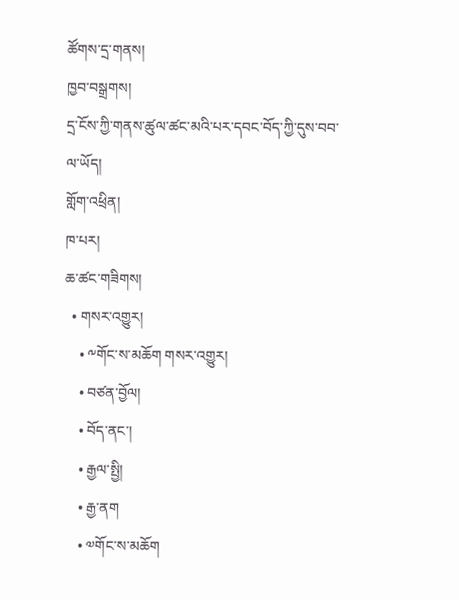ཚོགས་དྲ་གནས།
ཁྱབ་བསྒྲགས།
དྲ་ངོས་ཀྱི་གནས་ཚུལ་ཚང་མའི་པར་དབང་བོད་ཀྱི་དུས་བབ་ལ་ཡོད།
གློག་འཕྲིན།
ཁ་པར།
ཆ་ཚང་གཟིགས།
  • གསར་འགྱུར།
    • ༸གོང་ས་མཆོག གསར་འགྱུར།
    • བཙན་བྱོལ།
    • བོད་ནང་།
    • རྒྱལ་སྤྱི།
    • རྒྱ་ནག
    • ༧གོང་ས་མཆོག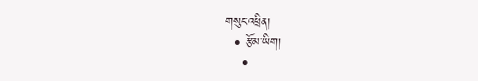གསུང་འཕྲིན།
  • རྩོམ་ཡིག།
    •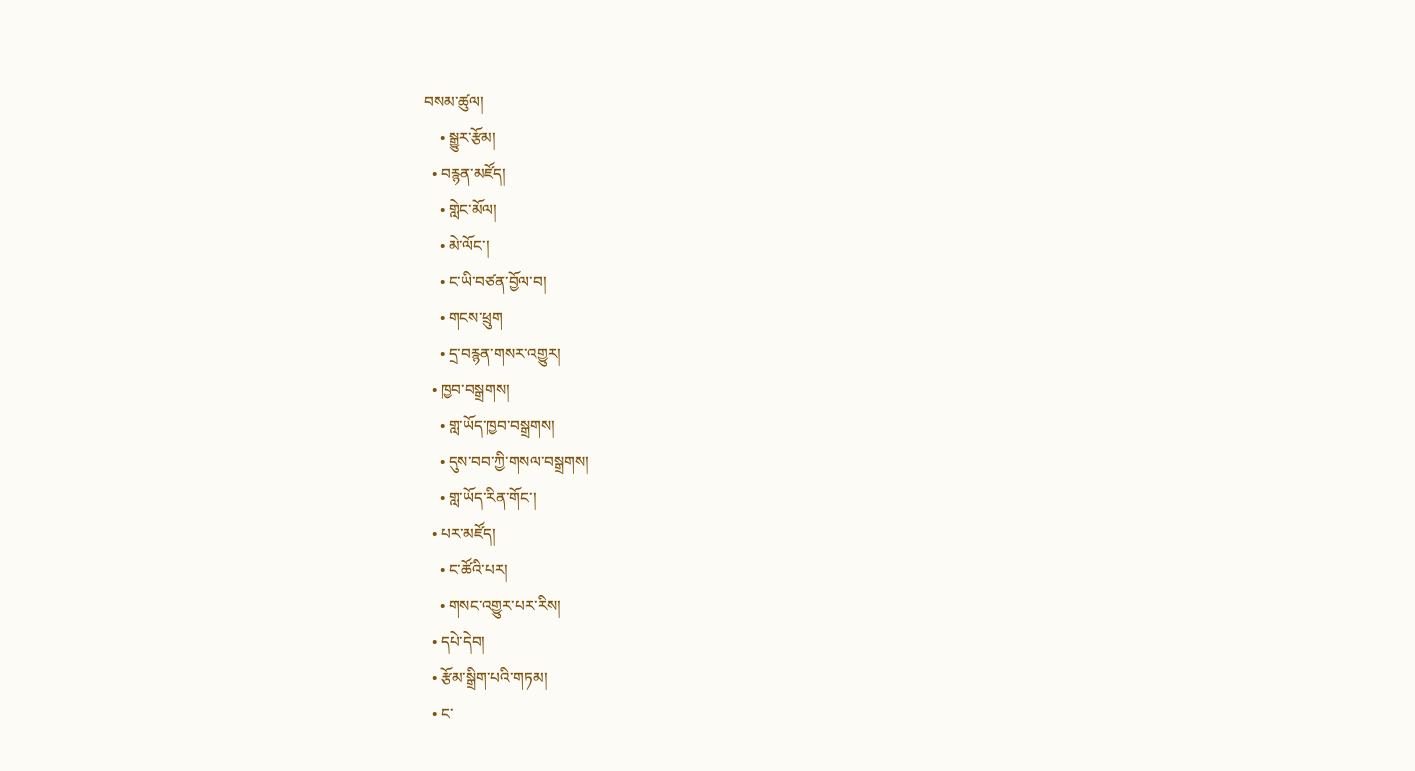བསམ་ཚུལ།
    • སྒྱུར་རྩོམ།
  • བརྙན་མཛོད།
    • གླེང་མོལ།
    • མེ་ལོང་།
    • ང་ཡི་བཙན་བྱོལ་བ།
    • གངས་ཕྲུག
    • དྲ་བརྙན་གསར་འགྱུར།
  • ཁྱབ་བསྒྲགས།
    • གླ་ཡོད་ཁྱབ་བསྒྲགས།
    • དུས་བབ་ཀྱི་གསལ་བསྒྲགས།
    • གླ་ཡོད་རིན་གོང་།
  • པར་མཛོད།
    • ང་ཚོའི་པར།
    • གསང་འགྱུར་པར་རིས།
  • དཔེ་དེབ།
  • རྩོམ་སྒྲིག་པའི་གཏམ།
  • ང་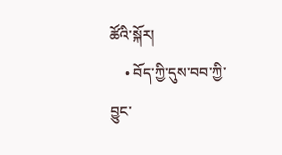ཚོའི་སྐོར།
    • བོད་ཀྱི་དུས་བབ་ཀྱི་བྱུང་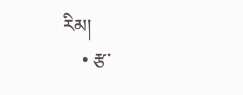རིམ།
    • རྩ་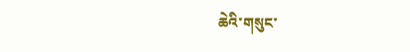ཆེའི་གསུང་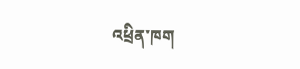འཕྲིན་ཁག